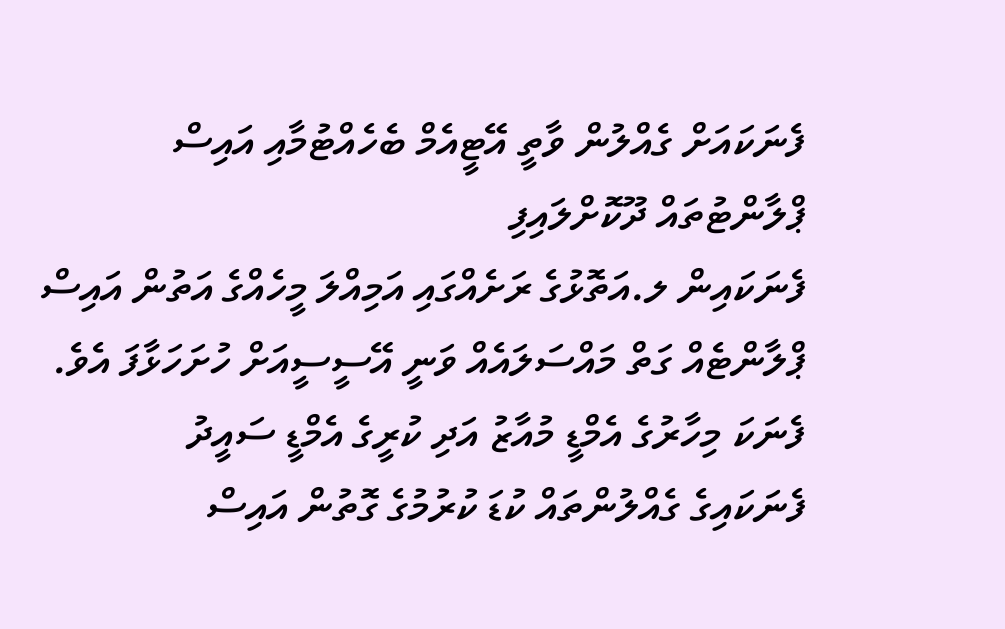ފެނަކައަށް ގެއްލުން ވާތީ އޭޓީއެމް ބެހެއްޓުމާއި އައިސް ޕްލާންޓުތައް ދޫކޮށްލައިފި
ފެނަކައިން ލ.އަތޮޅުގެ ރަށެއްގައި އަމިއްލަ މީހެއްގެ އަތުން އައިސް ޕްލާންޓެއް ގަތް މައްސަލައެއް ވަނީ އޭސީސީއަށް ހުށަހަޅާފަ އެވެ.
ފެނަކަ މިހާރުގެ އެމްޑީ މުއާޒު އަދި ކުރީގެ އެމްޑީ ސައީދު
ފެނަކައިގެ ގެއްލުންތައް ކުޑަ ކުރުމުގެ ގޮތުން އައިސް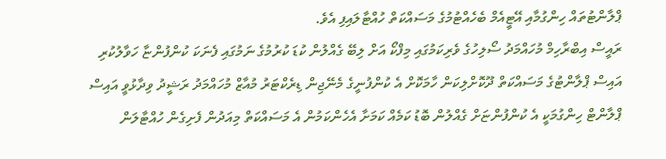ޕްލާންޓުތައް ހިންގުމާއި އޭޓީއެމް ބެހެއްޓުމުގެ މަސައްކަތް ހުއްޓާލައިފި އެވެ.
ރައީސް އިބްރާހިމް މުހައްމަދު ސޯލިހުގެ ވެރިކަމުގައި މިފްކޯ އަށް ލިބޭ ގެއްލުން ކުޑަ ކުރުމުގެ ނަމުގައި ފެނަކަ ކުންފުންޏާ ހަވާލުކުރި އައިސް ޕްލާންޓުގެ މަސައްކަތް ދޫކޮށްލިކަން ހާމަކޮށް އެ ކުންފުނީގެ މެނޭޖިން ޑިރެކްޓަރު މުއާޒް މުހައްމަދު ރަޝީދު ވިދާޅުވީ އައިސް ޕްލާންޓް ހިންގުމަކީ އެ ކުންފުންޏަށް ގެއްލުން ބޮޑު ކަމެއް ކަމަށާ އެހެންކަމުން އެ މަސައްކަތް މިއަދުން ފެށިގެން ހުއްޓާލަން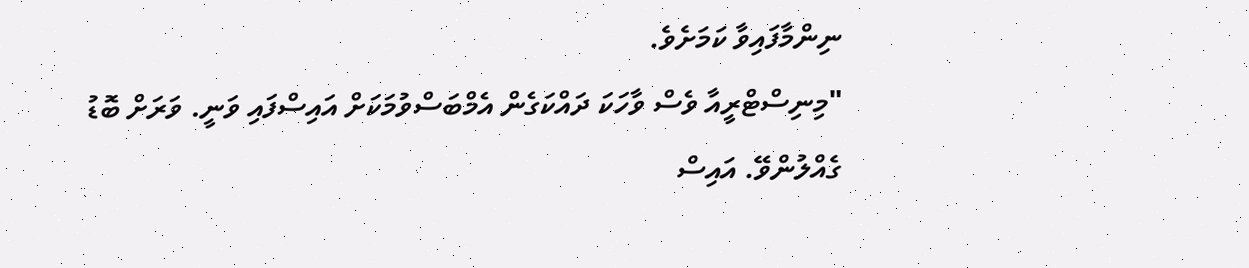ނިންމާފައިވާ ކަމަށެވެ.
"މިނިސްޓްރީއާ ވެސް ވާހަކަ ދައްކަގެން އެމްބަސްވުމަކަށް އައިސްފައި ވަނީ. ވަރަށް ބޮޑު ގެއްލުންވޭ. އައިސް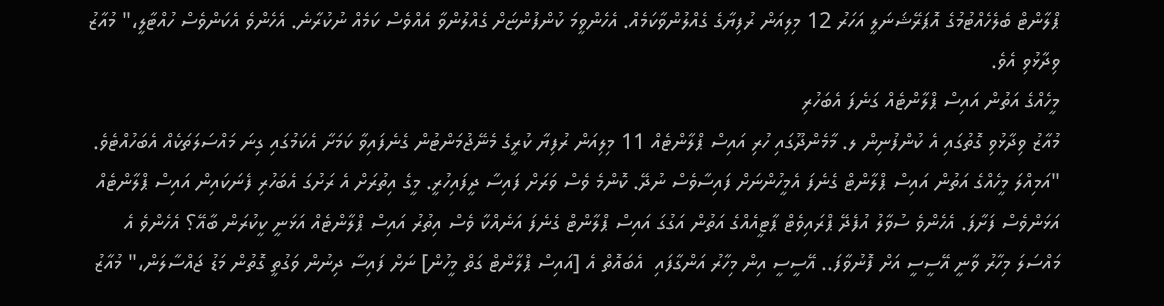ޕްލާންޓް ބެލެހެއްޓުމުގެ އޮޕަރޭޝަނަލީ އަހަރު 12 މިލިއަން ރުފިޔާގެ ގެއްލުންވާކަމެއް. އެހެންވީމަ ކުންފުންޏަށް ގެއްލުންވާ އެއްވެސް ކަމެއް ނުކުރާނެ. އެހެންވެ އެކަންވެސް ހުއްޓާލީ،" މުއާޒު ވިދާޅުވި އެވެ.
މީހެއްގެ އަތުން އައިސް ޕްލާންޓެއް ގަނެފަ އެބަހުރި
މުއާޒު ވިދާޅުވި ގޮތުގައި އެ ކުންފުނިން ލ. މާމެންދޫގައި ހުރި އައިސް ޕްލާންޓެއް 11 މިލިއަން ރުފިޔާ ކުރީގެ މެނޭޖުމަންޓުން ގެނެފައިވާ ކަމަށާ އެކަމުގައި ގިނަ މައްސަލަތަކެއް އެބަހުއްޓެވެ.
"އަމިއްލަ މީހެއްގެ އަތުން އައިސް ޕްލާންޓް ގެނެފަ އެމީހުންނަށް ފައިސާވެސް ނުދޭ. ކޮންމެ ވެސް ވަރަށް ފައިސާ ދީފައިހުރީ. މީގެ އިތުރަށް އެ ރަށުގަ އެބަހުރި ފެނަކައިން އައިސް ޕްލާންޓެއް އަޅަންވެސް ފަށާފަ. އެހެންވެ ސުވާލު އުފެދޭ ޕްރައިވެޓް ޕާޓީއެއްގެ އަތުން އަގުގަ އައިސް ޕްލާންޓް ގެނެފަ އަނެއްކާ ވެސް އިތުރު އައިސް ޕްލާންޓެއް އަޅަނީ ކީކުރަން ބާއޭ؟ އެހެންވެ އެ މައްސަލަ މިހާރު ވާނީ އޭސީސީ އަށް ފޮނުވާފަ.. އޭސީސީ އިން މިހާރު އަންގާފައި  އެބައޮތް އެ [އައިސް ޕްލާންޓް ގަތް މީހުން] ނަށް ފައިސާ ދިނުން ވަގުތީ ގޮތުން މަޑު ޖައްސާލަން،" މުއާޒު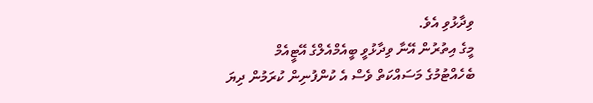ވިދާޅުވި އެވެ.
މީގެ އިތުރުން އޭނާ ވިދާޅުވީ ބީއެމްއެލްގެ އޭޓީއެމް ބެހެއްޓުމުގެ މަސައްކަތް ވެސް އެ ކުންފުނިން ކުރަމުން ދިޔަ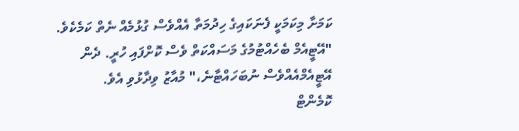ކަމަށާ މިކަމަކީ ފެނަކައިގެ ހިދުމަތާ އެއްވެސް ގުޅުމެއް ނެތް ކަމެކެވެ.
"އޭޓީއެމް ބެހެއްޓުމުގެ މަސައްކަތް ވެސް ކޮށްފައި ހުރީ. ދެން އޭޓީއެމްއެއްވެސް ނުބަހައްޓާނެ،" މުއާޒު ވިދާޅުވި އެވެ.
ކޮމެންޓް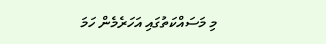މި މަސައްކަތުގައި އަހަރެމެން ހަމަ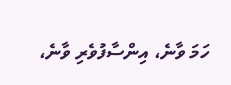ހަމަ ވާނެ، އިންސާފުވެރި ވާނެ،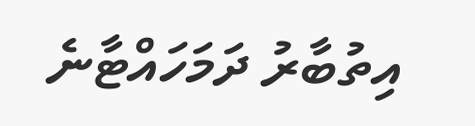އިތުބާރު ދަމަހައްޓާނެ